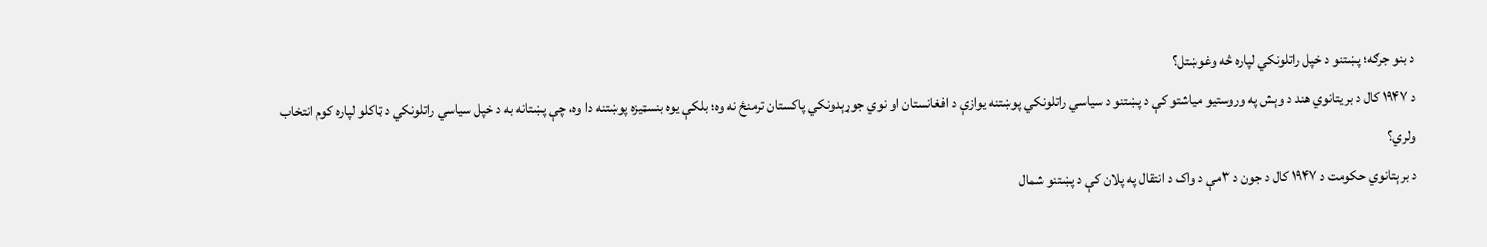د بنو جرګه؛ پښتنو د خپل راتلونکي لپاره څه وغوښتل؟
د ۱۹۴۷ کال د بریتانوي هند د وېش په وروستیو میاشتو کې د پښتنو د سیاسي راتلونکي پوښتنه یوازې د افغانستان او نوي جوړېدونکي پاکستان ترمنځ نه وه؛ بلکې یوه بنسټیزه پوښتنه دا وه، چې پښتانه به د خپل سیاسي راتلونکي د ټاکلو لپاره کوم انتخاب ولري؟
د برېتانوي حکومت د ۱۹۴۷ کال د جون د ۳مې د واک د انتقال په پلان کې د پښتنو شمال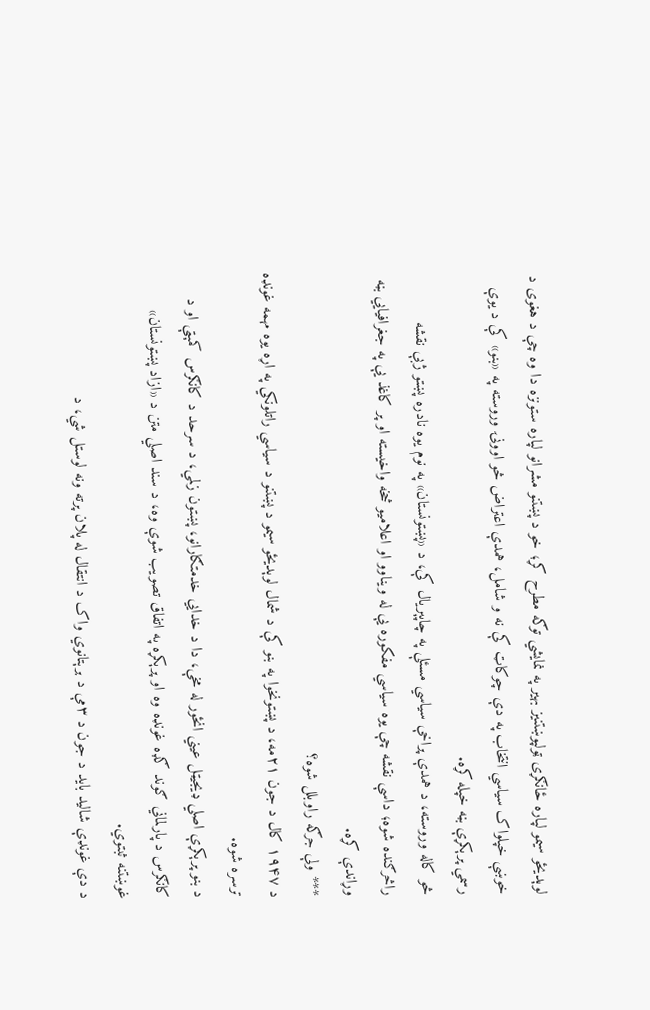لوېدیځو سیمو لپاره ځانګړی ټولپوښتنیز بهیر په نمایشي توګه مطرح کړ؛ خو د پښتنو مشرانو لپاره ستونزه دا وه چې د هغوی د خوښې خپلواک سیاسي انتخاب په دې چوکاټ کې نه و شامل، همدې اعتراض څو اوونۍ وروسته په «بنو» کې د یوې رسمي پرېکړې بڼه خپله کړه.
څو کاله وروسته، د همدې پراخې سیاسي مسئلې په چاپېریال کې، د «پښتونستان» په نوم یوه نادره پښتو ژبې نقشه راڅرګنده شوه؛ داسې نقشه چې یوه سیاسي مفکوره یې له ویناوو او اعلامیو څخه واخیسته او پر کاغذ یې په جغرافیایي بڼه وړاندې کړه.
*** ولې جرګه راوبلل شوه؟
د ۱۹۴۷ کال د جون ۲۱مه، د پښتونخوا په بنو کې د شمال لوېدیځو سیمو د پښتنو د سیاسي راتلونکي په اړه یوه مهمه غونډه ترسره شوه.
د بنو پرېکړې اصلي ډیجیټل عیني انځور له مخې، دا د خدایي خدمتګارانو، پښتون زلمي، د سرحد د کانګرس کمېټې او د کانګرس د پارلماني ګوند ګډه غونډه وه او پرېکړه په اتفاق تصویب شوې وه، د سند اصلي متن د «ازاد پښتونستان» غوښتنه ثبتوي.
د دې غونډې شالید باید د جون د ۳مې د برېتانوي واک د انتقال له پلان پرته ونه لوستل شي، د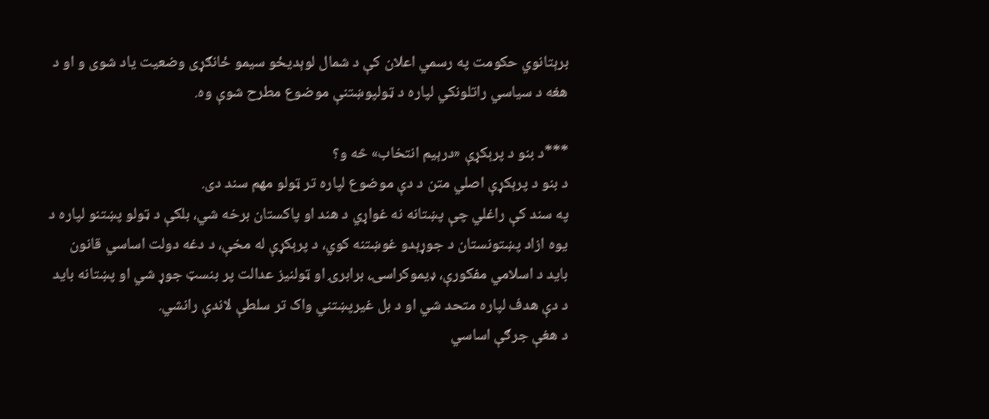برېتانوي حکومت په رسمي اعلان کې د شمال لوېدیځو سیمو ځانګړی وضعیت یاد شوی و او د هغه د سیاسي راتلونکي لپاره د ټولپوښتنې موضوع مطرح شوې وه.

***د بنو د پرېکړې «درېیم انتخاب» څه و؟
د بنو د پرېکړې اصلي متن د دې موضوع لپاره تر ټولو مهم سند دی.
په سند کې راغلي چې پښتانه نه غواړي د هند او پاکستان برخه شي، بلکې د ټولو پښتنو لپاره د یوه ازاد پښتونستان د جوړېدو غوښتنه کوي، د پرېکړې له مخې، د دغه دولت اساسي قانون باید د اسلامي مفکورې، ډیموکراسۍ، برابرۍ او ټولنیز عدالت پر بنسټ جوړ شي او پښتانه باید د دې هدف لپاره متحد شي او د بل غیرپښتني واک تر سلطې لاندې رانشي.
د هغې جرګې اساسي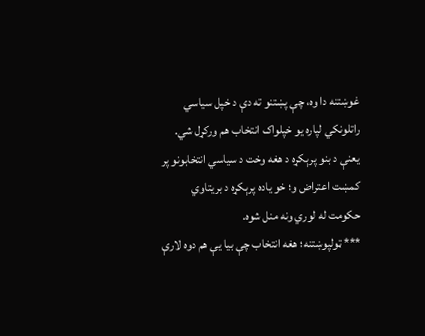غوښتنه دا وه، چې پښتنو ته دې د خپل سیاسي راتلونکي لپاره یو خپلواک انتخاب هم ورکړل شي.
یعنې د بنو پرېکړه د هغه وخت د سیاسي انتخابونو پر کمښت اعتراض و؛ خو یاده پرېکړه د بریتاوي حکومت له لوري ونه منل شوه.
*** ټولپوښتنه؛ هغه انتخاب چې بیا یې هم دوه لارې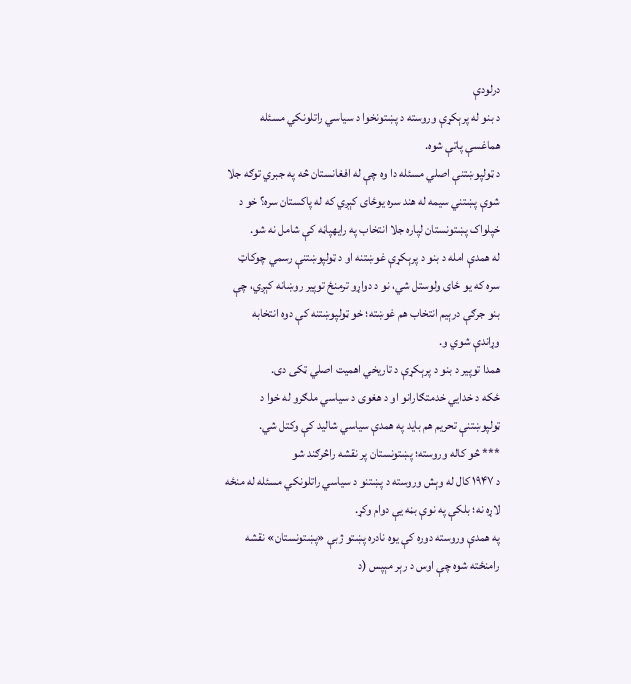درلودې
د بنو له پرېکړې وروسته د پښتونخوا د سیاسي راتلونکي مسئله هماغسې پاتې شوه.
د ټولپوښتنې اصلي مسئله دا وه چې له افغانستان څه په جبري توګه جلا شوې پښتني سیمه له هند سره یوځای کېږي که له پاکستان سره؟ خو د خپلواک پښتونستان لپاره جلا انتخاب په رایهپاڼه کې شامل نه شو.
له همدې امله د بنو د پرېکړې غوښتنه او د ټولپوښتنې رسمي چوکاټ سره که یو ځای ولوستل شي، نو د دواړو ترمنځ توپیر روښانه کېږي، چې بنو جرګې درېیم انتخاب هم غوښته؛ خو ټولپوښتنه کې دوه انتخابه وړاندې شوي و.
همدا توپیر د بنو د پرېکړې د تاریخي اهمیت اصلي ټکی دی.
ځکه د خدایي خدمتګارانو او د هغوی د سیاسي ملګرو له خوا د ټولپوښتنې تحریم هم باید په همدې سیاسي شالید کې وکتل شي.
*** څو کاله وروسته؛ پښتونستان پر نقشه راڅرګند شو
د ۱۹۴۷ کال له وېش وروسته د پښتنو د سیاسي راتلونکي مسئله له منځه لاړه نه؛ بلکې په نوې بڼه یې دوام وکړ.
په همدې وروسته دوره کې یوه نادره پښتو ژبې «پښتونستان» نقشه رامنځته شوه چې اوس د رېر مېپس (د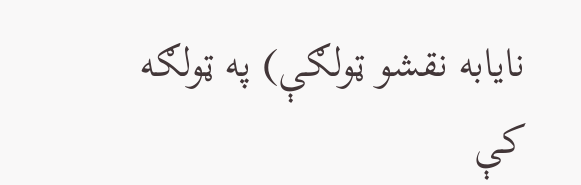نایابه نقشو ټولګې) په ټولګه کې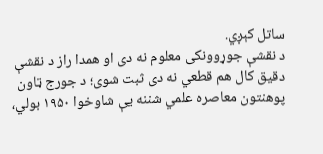ساتل کېږي.
د نقشې جوړوونکی معلوم نه دی او همدا راز د نقشې دقیق کال هم قطعي نه دی ثبت شوی؛ د جورج ټاون پوهنتون معاصره علمي شننه یې شاوخوا ۱۹۵۰ بولي،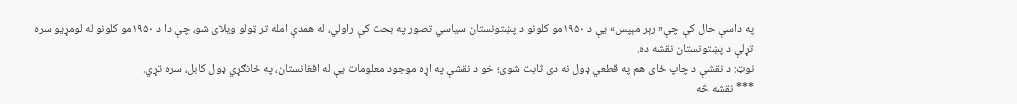په داسې حال کې چې« رېر مېپس» یې د ۱۹۵۰مو کلونو د پښتونستان سیاسي تصور په بحث کې راولي، له همدې امله تر ټولو ویلای شو، چې دا د ۱۹۵۰مو کلونو له لومړیو سره تړلې د پښتونستان نقشه ده.
نوټ: د نقشې د چاپ ځای هم په قطعي ډول نه دی ثابت شوی؛ خو د نقشې په اړه موجود معلومات یې له افغانستان، په ځانګړي ډول کابل، سره تړي.
*** نقشه څه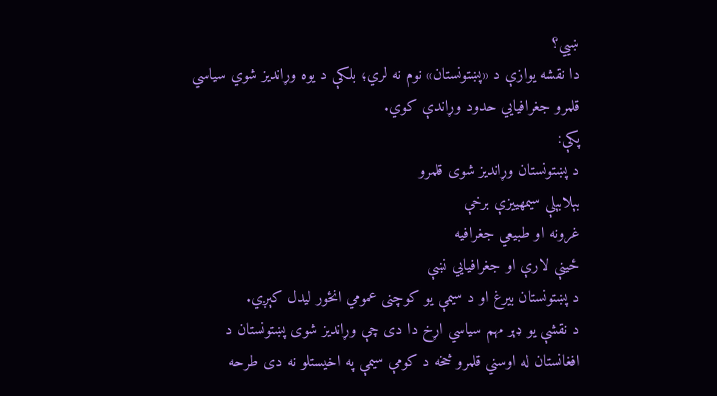ښيي؟
دا نقشه یوازې د «پښتونستان» نوم نه لري؛ بلکې د یوه وړاندیز شوي سیاسي قلمرو جغرافیایي حدود وړاندې کوي.
پکې:
د پښتونستان وړاندیز شوی قلمرو
بېلابېلې سیمهییزې برخې
غرونه او طبیعي جغرافیه
ځینې لارې او جغرافیایي نښې
د پښتونستان بیرغ او د سیمې یو کوچنی عمومي انځور لیدل کېږي.
د نقشې یو ډېر مهم سیاسي اړخ دا دی چې وړاندیز شوی پښتونستان د افغانستان له اوسني قلمرو څخه د کومې سیمې په اخیستلو نه دی طرحه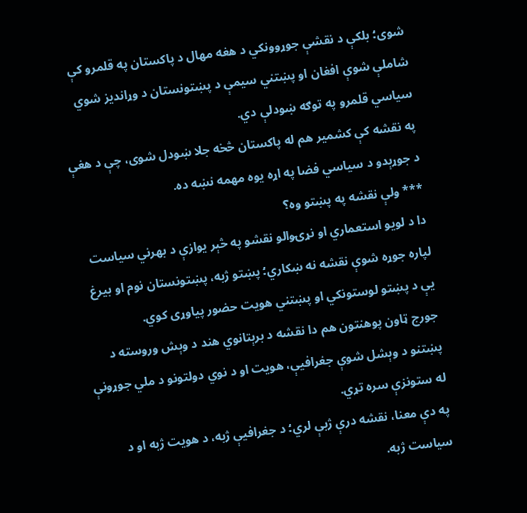شوی؛ بلکې د نقشې جوړوونکي د هغه مهال د پاکستان په قلمرو کې شاملې شوې افغان او پښتني سیمې د پښتونستان د وړاندیز شوي سیاسي قلمرو په توګه ښودلې دي.
په نقشه کې کشمیر هم له پاکستان څخه جلا ښودل شوی، چې د هغې د جوړېدو د سیاسي فضا په اړه یوه مهمه نښه ده.
*** ولې نقشه په پښتو وه؟
دا د لویو استعماري او نړۍوالو نقشو په څېر یوازې د بهرني سیاست لپاره جوړه شوې نقشه نه ښکاري؛ پښتو ژبه، پښتونستان نوم او بیرغ یې د پښتو لوستونکي او پښتني هویت حضور پیاوړی کوي.
جورج ټاون پوهنتون هم دا نقشه د برېتانوي هند د وېش وروسته د پښتنو د وېشل شوې جغرافیې، هویت او د نوي دولتونو د ملي جوړونې له ستونزې سره تړي.
په دې معنا، نقشه درې ژبې لري؛ د جغرافیې ژبه، د هویت ژبه او د سیاست ژبه.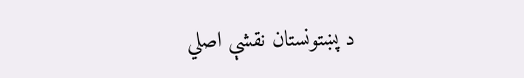د پښتونستان نقشې اصلي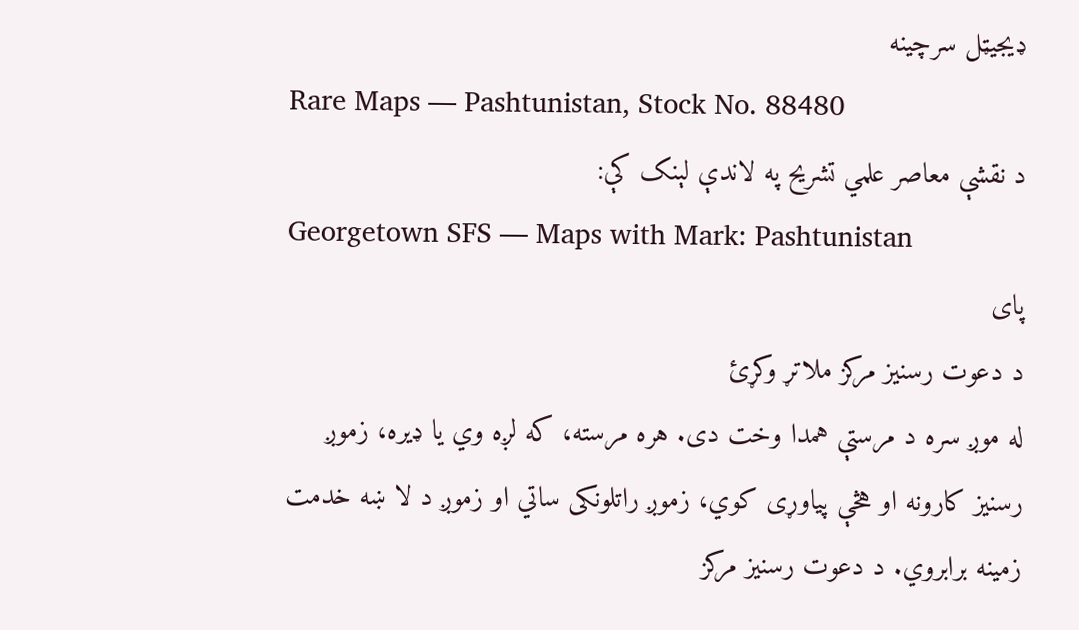ډیجیټل سرچینه
Rare Maps — Pashtunistan, Stock No. 88480
د نقشې معاصر علمي تشریح په لاندې لېنک کې:
Georgetown SFS — Maps with Mark: Pashtunistan
پای
د دعوت رسنیز مرکز ملاتړ وکړئ
له موږ سره د مرستې همدا وخت دی. هره مرسته، که لږه وي یا ډیره، زموږ رسنیز کارونه او هڅې پیاوړی کوي، زموږ راتلونکی ساتي او زموږ د لا ښه خدمت زمینه برابروي. د دعوت رسنیز مرکز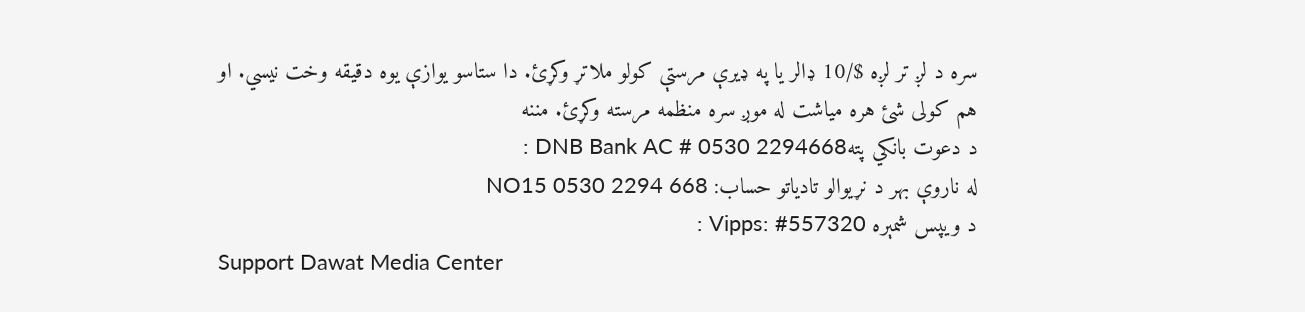سره د لږ تر لږه $/10 ډالر یا په ډیرې مرستې کولو ملاتړ وکړئ. دا ستاسو یوازې یوه دقیقه وخت نیسي. او هم کولی شئ هره میاشت له موږ سره منظمه مرسته وکړئ. مننه
د دعوت بانکي پتهDNB Bank AC # 0530 2294668 :
له ناروې بهر د نړیوالو تادیاتو حساب: NO15 0530 2294 668
د ویپس شمېره Vipps: #557320 :
Support Dawat Media Center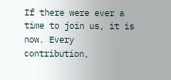If there were ever a time to join us, it is now. Every contribution,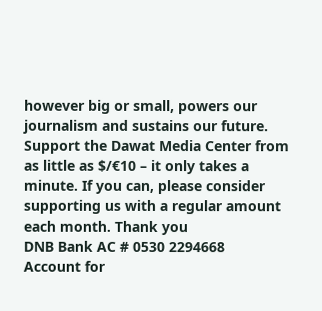however big or small, powers our journalism and sustains our future. Support the Dawat Media Center from as little as $/€10 – it only takes a minute. If you can, please consider supporting us with a regular amount each month. Thank you
DNB Bank AC # 0530 2294668
Account for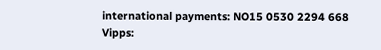international payments: NO15 0530 2294 668
Vipps: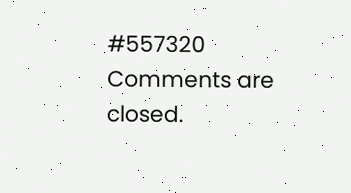#557320
Comments are closed.